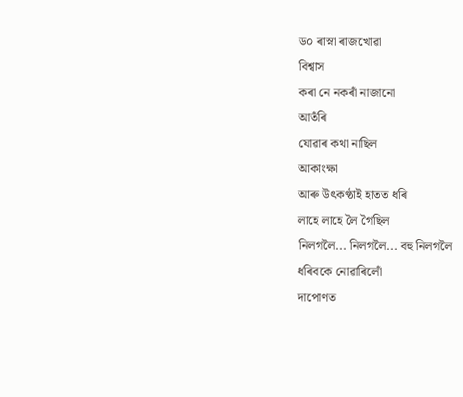ড০ ৰাস্না ৰাজখোৱা
বিশ্বাস
কৰা নে নকৰাঁ নাজানো
আতঁৰি
যোৱাৰ কথা নাছিল
আকাংক্ষা
আৰু উৎকণ্ঠাই হাতত ধৰি
লাহে লাহে লৈ গৈছিল
নিলগলৈ... নিলগলৈ... বহু নিলগলৈ
ধৰিবকে নোৱাৰিলোঁ
দাপোণত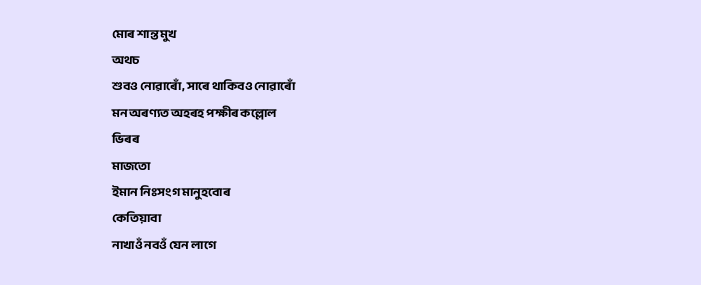মোৰ শান্ত মুখ
অথচ
শুবও নোৱাৰোঁ, সাৰে থাকিবও নোৱাৰোঁ
মন অৰণ্যত অহৰহ পক্ষীৰ কল্লোল
ভিৰৰ
মাজতো
ইমান নিঃসংগ মানুহবোৰ
কেতিয়াবা
নাখাওঁ নবওঁ যেন লাগে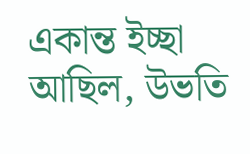একান্ত ইচ্ছা আছিল, উভতি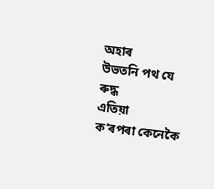অহাৰ
উভতনি পথ যে ৰুদ্ধ
এতিয়া
ক’ৰপৰা কেনেকৈ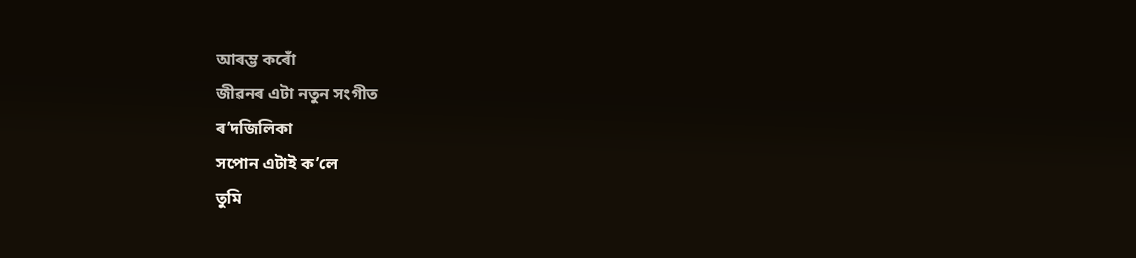আৰম্ভ কৰোঁ
জীৱনৰ এটা নতুন সংগীত
ৰ’দজিলিকা
সপোন এটাই ক’লে
তুমি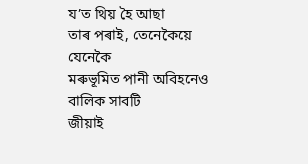য’ত থিয় হৈ আছা
তাৰ পৰাই, তেনেকৈয়ে
যেনেকৈ
মৰুভূমিত পানী অবিহনেও
বালিক সাবটি
জীয়াই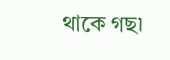থাকে গছ৷